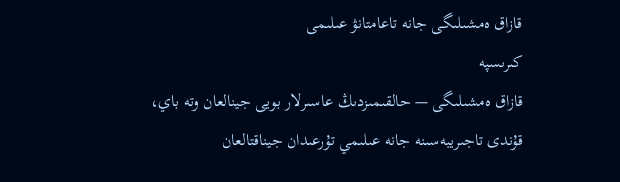قازاق ەمشىلىگى جانە تاعامتانۋ عىلىمى
كىرىسپە
قازاق ەمشىلىگى — حالقىمىزدىڭ عاسىرلار بويى جينالعان وتە باي، قۇندى تاجىريبەسىنە جانە عىلىمي تۇرعىدان جيناقتالعان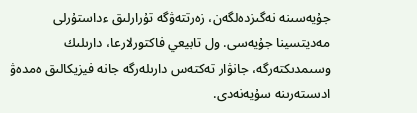جۇيەسىنە نەگىزدەلگەن، زەرتتەۋگە تۇرارلىق ءداستۇرلى مەديتسينا جۇيەسى. ول تابيعي فاكتورلارعا، دارىلىك وسىمدىكتەرگە، جانۋار تەكتەس دارىلەرگە جانە فيزيكالىق ەمدەۋ ادىستەرىنە سۇيەنەدى.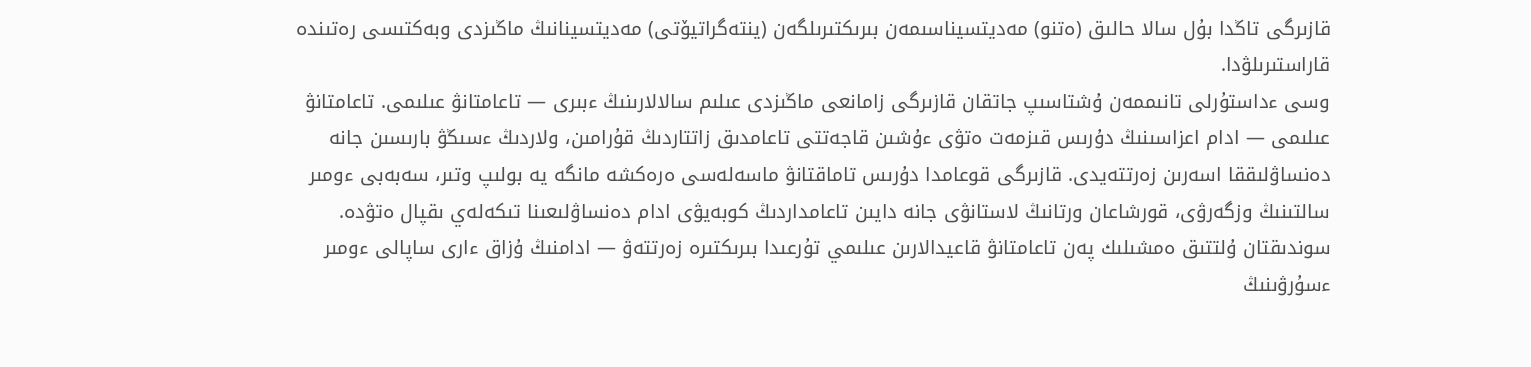قازىرگى تاڭدا بۇل سالا حالىق (ەتنو) مەديتسيناسىمەن بىرىكتىرىلگەن (ينتەگراتيۆتى) مەديتسينانىڭ ماڭىزدى وبەكتىسى رەتىندە قاراستىرىلۋدا.
وسى ءداستۇرلى تانىممەن ۇشتاسىپ جاتقان قازىرگى زامانعى ماڭىزدى عىلىم سالالارىنىڭ ءبىرى — تاعامتانۋ عىلىمى. تاعامتانۋ عىلىمى — ادام اعزاسىنىڭ دۇرىس قىزمەت ەتۋى ءۇشىن قاجەتتى تاعامدىق زاتتاردىڭ قۇرامىن، ولاردىڭ ءسىڭۋ بارىسىن جانە دەنساۋلىققا اسەرىن زەرتتەيدى. قازىرگى قوعامدا دۇرىس تاماقتانۋ ماسەلەسى ەرەكشە مانگە يە بولىپ وتىر، سەبەبى ءومىر سالتىنىڭ وزگەرۋى، قورشاعان ورتانىڭ لاستانۋى جانە دايىن تاعامداردىڭ كوبەيۋى ادام دەنساۋلىعىنا تىكەلەي ىقپال ەتۋدە. سوندىقتان ۇلتتىق ەمشىلىك پەن تاعامتانۋ قاعيدالارىن عىلىمي تۇرعىدا بىرىكتىرە زەرتتەۋ — ادامنىڭ ۇزاق ءارى ساپالى ءومىر ءسۇرۋىنىڭ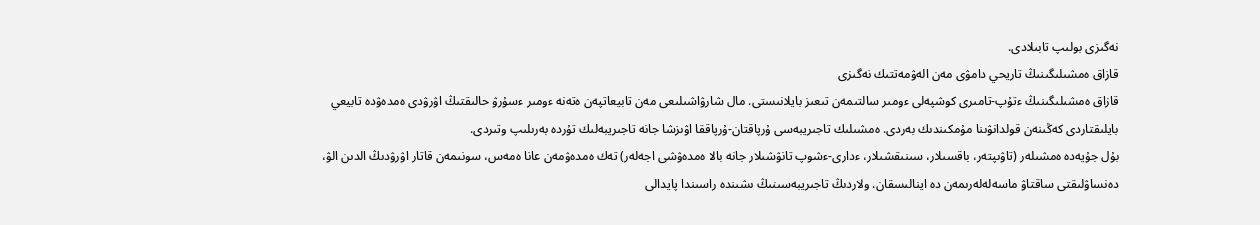نەگىزى بولىپ تابىلادى.
قازاق ەمشىلىگىنىڭ تاريحي دامۋى مەن الەۋمەتتىك نەگىزى
قازاق ەمشىلىگىنىڭ ءتۇپ-تامىرى كوشپەلى ءومىر سالتىمەن تىعىز بايلانىستى. مال شارۋاشىلىعى مەن تابيعاتپەن ەتەنە ءومىر ءسۇرۋ حالىقتىڭ اۋرۋدى ەمدەۋدە تابيعي بايلىقتاردى كەڭىنەن قولدانۋىنا مۇمكىندىك بەردى. ەمشىلىك تاجىريبەسى ۇرپاقتان-ۇرپاققا اۋىزشا جانە تاجىريبەلىك تۇردە بەرىلىپ وتىردى.
بۇل جۇيەدە ەمشىلەر (تاۋىپتەر، باقسىلار، سىنىقشىلار، ءدارى-ءشوپ تانۋشىلار جانە بالا ەمدەۋشى اجەلەر) تەك ەمدەۋمەن عانا ەمەس، سونىمەن قاتار اۋرۋدىڭ الدىن الۋ، دەنساۋلىقتى ساقتاۋ ماسەلەلەرىمەن دە اينالىسقان. ولاردىڭ تاجىريبەسىنىڭ ىشىندە راسىندا پايدالى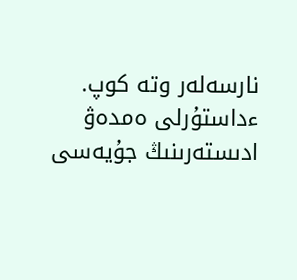نارسەلەر وتە كوپ.
ءداستۇرلى ەمدەۋ ادىستەرىنىڭ جۇيەسى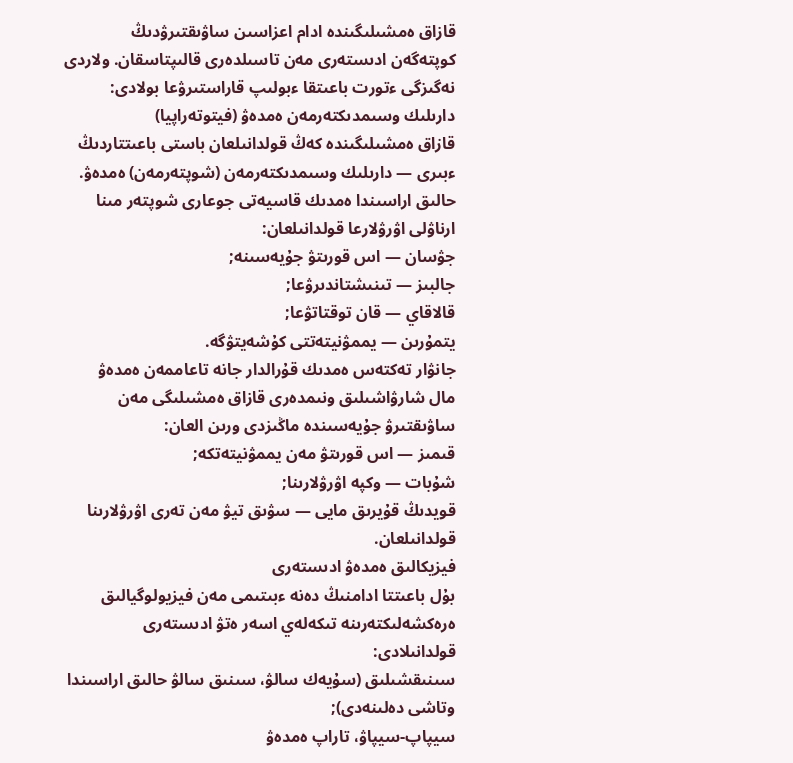قازاق ەمشىلىگىندە ادام اعزاسىن ساۋىقتىرۋدىڭ كوپتەگەن ادىستەرى مەن تاسىلدەرى قالىپتاسقان. ولاردى نەگىزگى ءتورت باعىتقا ءبولىپ قاراستىرۋعا بولادى:
دارىلىك وسىمدىكتەرمەن ەمدەۋ (فيتوتەراپيا)
قازاق ەمشىلىگىندە كەڭ قولدانىلعان باستى باعىتتاردىڭ ءبىرى — دارىلىك وسىمدىكتەرمەن (شوپتەرمەن) ەمدەۋ. حالىق اراسىندا ەمدىك قاسيەتى جوعارى شوپتەر مىنا ارناۋلى اۋرۋلارعا قولدانىلعان:
جۋسان — اس قورىتۋ جۇيەسىنە;
جالبىز — تىنىشتاندىرۋعا;
قالاقاي — قان توقتاتۋعا;
يتمۇرىن — يممۋنيتەتتى كۇشەيتۋگە.
جانۋار تەكتەس ەمدىك قۇرالدار جانە تاعاممەن ەمدەۋ
مال شارۋاشىلىق ونىمدەرى قازاق ەمشىلىگى مەن ساۋىقتىرۋ جۇيەسىندە ماڭىزدى ورىن العان:
قىمىز — اس قورىتۋ مەن يممۋنيتەتكە;
شۇبات — وكپە اۋرۋلارىنا;
قويدىڭ قۇيرىق مايى — سۋىق تيۋ مەن تەرى اۋرۋلارىنا قولدانىلعان.
فيزيكالىق ەمدەۋ ادىستەرى
بۇل باعىتتا ادامنىڭ دەنە ءبىتىمى مەن فيزيولوگيالىق ەرەكشەلىكتەرىنە تىكەلەي اسەر ەتۋ ادىستەرى قولدانىلادى:
سىنىقشىلىق (سۇيەك سالۋ، سىنىق سالۋ حالىق اراسىندا وتاشى دەلىنەدى);
سيپاپ-سيپاۋ، تاراپ ەمدەۋ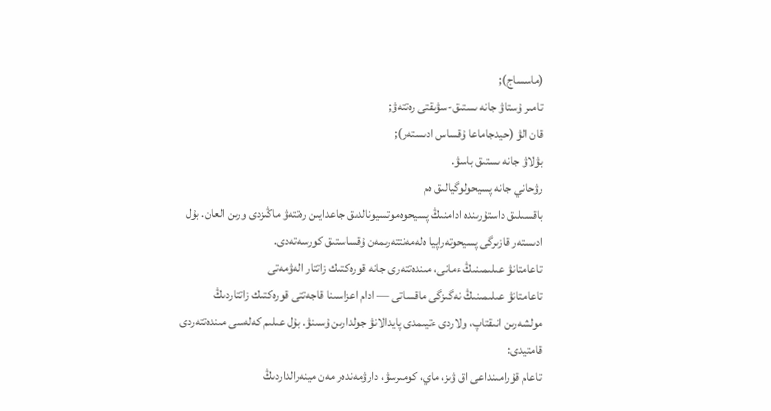(ماسساج);
تامىر ۇستاۋ جانە ىستىق-سۋىقتى رەتتەۋ;
قان الۋ (حيدجاماعا ۇقساس ادىستەر);
بۋلاۋ جانە ىستىق باسۋ.
رۋحاني جانە پسيحولوگيالىق ەم
باقسىلىق داستۇرىندە ادامنىڭ پسيحوەموتسيونالدىق جاعدايىن رەتتەۋ ماڭىزدى ورىن العان. بۇل ادىستەر قازىرگى پسيحوتەراپيا ەلەمەنتتەرىمەن ۇقساستىق كورسەتەدى.
تاعامتانۋ عىلىمىنىڭ ءمانى، مىندەتتەرى جانە قورەكتىك زاتتار الەۋمەتى
تاعامتانۋ عىلىمىنىڭ نەگىزگى ماقساتى — ادام اعزاسىنا قاجەتتى قورەكتىك زاتتاردىڭ مولشەرىن انىقتاپ، ولاردى ءتيىمدى پايدالانۋ جولدارىن ۇسىنۋ. بۇل عىلىم كەلەسى مىندەتتەردى قامتيدى:
تاعام قۇرامىنداعى اق ۋىز، ماي، كومىرسۋ، دارۋمەندەر مەن مينەرالداردىڭ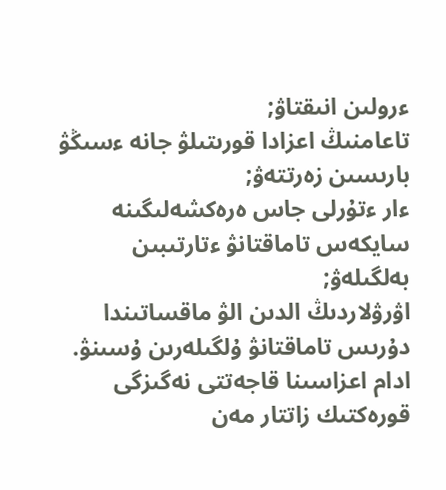ءرولىن انىقتاۋ;
تاعامنىڭ اعزادا قورىتىلۋ جانە ءسىڭۋ بارىسىن زەرتتەۋ;
ءار ءتۇرلى جاس ەرەكشەلىگىنە سايكەس تاماقتانۋ ءتارتىبىن بەلگىلەۋ;
اۋرۋلاردىڭ الدىن الۋ ماقساتىندا دۇرىس تاماقتانۋ ۇلگىلەرىن ۇسىنۋ.
ادام اعزاسىنا قاجەتتى نەگىزگى قورەكتىك زاتتار مەن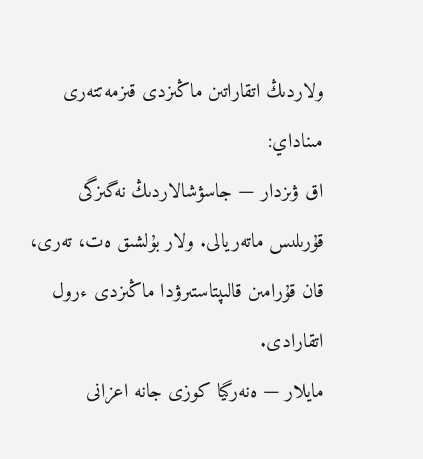ولاردىڭ اتقاراتىن ماڭىزدى قىزمەتتەرى مىناداي:
اق ۋىزدار — جاسۋشالاردىڭ نەگىزگى قۇرىلىس ماتەريالى. ولار بۇلشىق ەت، تەرى، قان قۇرامىن قالىپتاستىرۋدا ماڭىزدى ءرول اتقارادى.
مايلار — ەنەرگيا كوزى جانە اعزانى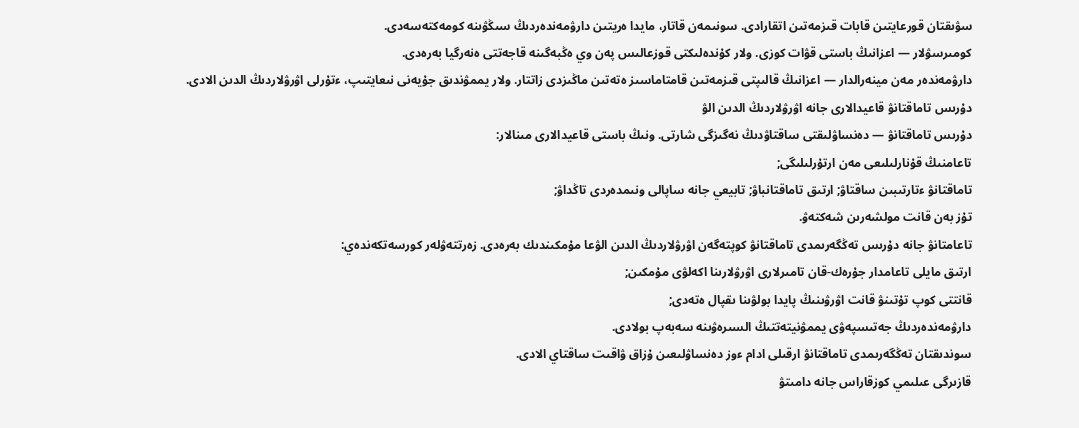سۋىقتان قورعايتىن قابات قىزمەتىن اتقارادى. سونىمەن قاتار، مايدا ەريتىن دارۋمەندەردىڭ سىڭۋىنە كومەكتەسەدى.
كومىرسۋلار — اعزانىڭ باستى قۋات كوزى. ولار كۇندەلىكتى قوزعالىس پەن وي ەڭبەگىنە قاجەتتى ەنەرگيا بەرەدى.
دارۋمەندەر مەن مينەرالدار — اعزانىڭ قالىپتى قىزمەتىن قامتاماسىز ەتەتىن ماڭىزدى زاتتار. ولار يممۋندىق جۇيەنى نىعايتىپ، ءتۇرلى اۋرۋلاردىڭ الدىن الادى.
دۇرىس تاماقتانۋ قاعيدالارى جانە اۋرۋلاردىڭ الدىن الۋ
دۇرىس تاماقتانۋ — دەنساۋلىقتى ساقتاۋدىڭ نەگىزگى شارتى. ونىڭ باستى قاعيدالارى مىنالار:
تاعامنىڭ قۇنارلىلىعى مەن ارتۇرلىلىگى;
تاماقتانۋ ءتارتىبىن ساقتاۋ; ارتىق تاماقتانباۋ; تابيعي جانە ساپالى ونىمدەردى تاڭداۋ;
تۇز بەن قانت مولشەرىن شەكتەۋ.
تاعامتانۋ جانە دۇرىس تەڭگەرىمدى تاماقتانۋ كوپتەگەن اۋرۋلاردىڭ الدىن الۋعا مۇمكىندىك بەرەدى. زەرتتەۋلەر كورسەتكەندەي:
ارتىق مايلى تاعامدار جۇرەك-قان تامىرلارى اۋرۋلارىنا اكەلۋى مۇمكىن;
قانتتى كوپ تۇتىنۋ قانت اۋرۋىنىڭ پايدا بولۋىنا ىقپال ەتەدى;
دارۋمەندەردىڭ جەتىسپەۋى يممۋنيتەتتىڭ السىرەۋىنە سەبەپ بولادى.
سوندىقتان تەڭگەرىمدى تاماقتانۋ ارقىلى ادام ءوز دەنساۋلىعىن ۇزاق ۋاقىت ساقتاي الادى.
قازىرگى عىلىمي كوزقاراس جانە دامىتۋ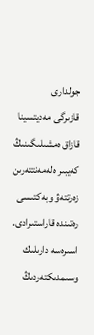جولدارى
قازىرگى مەديتسينا قازاق ەمشىلىگىنىڭ كەيبىر ەلەمەنتتەرىن زەرتتەۋ وبەكتىسى رەتىندە قاراستىرادى. اسىرەسە دارىلىك وسىمدىكتەردىڭ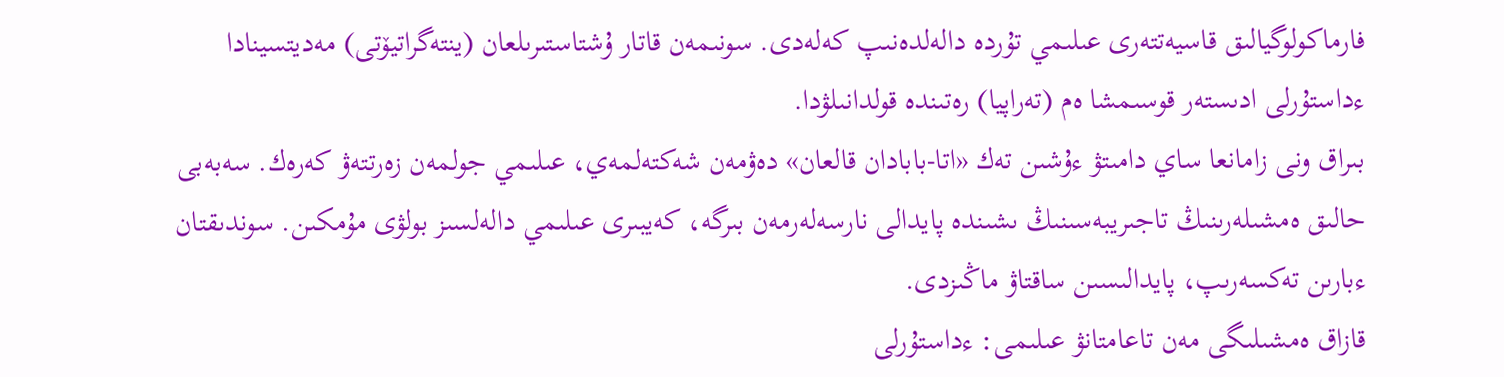فارماكولوگيالىق قاسيەتتەرى عىلىمي تۇردە دالەلدەنىپ كەلەدى. سونىمەن قاتار ۇشتاستىرىلعان (ينتەگراتيۆتى) مەديتسينادا ءداستۇرلى ادىستەر قوسىمشا ەم (تەراپيا) رەتىندە قولدانىلۋدا.
بىراق ونى زامانعا ساي دامىتۋ ءۇشىن تەك «اتا-بابادان قالعان» دەۋمەن شەكتەلمەي، عىلىمي جولمەن زەرتتەۋ كەرەك. سەبەبى حالىق ەمشىلەرىنىڭ تاجىريبەسىنىڭ ىشىندە پايدالى نارسەلەرمەن بىرگە، كەيبىرى عىلىمي دالەلسىز بولۋى مۇمكىن. سوندىقتان ءبارىن تەكسەرىپ، پايدالىسىن ساقتاۋ ماڭىزدى.
قازاق ەمشىلىگى مەن تاعامتانۋ عىلىمى: ءداستۇرلى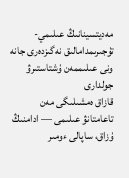مەديتسينانىڭ عىلىمي-تۇجىرىمدامالىق نەگىزدەرى جانە ونى عىلىممەن ۇشتاستىرۋ جولدارى
قازاق ەمشىلىگى مەن تاعامتانۋ عىلىمى — ادامنىڭ ۇزاق، ساپالى ءومىر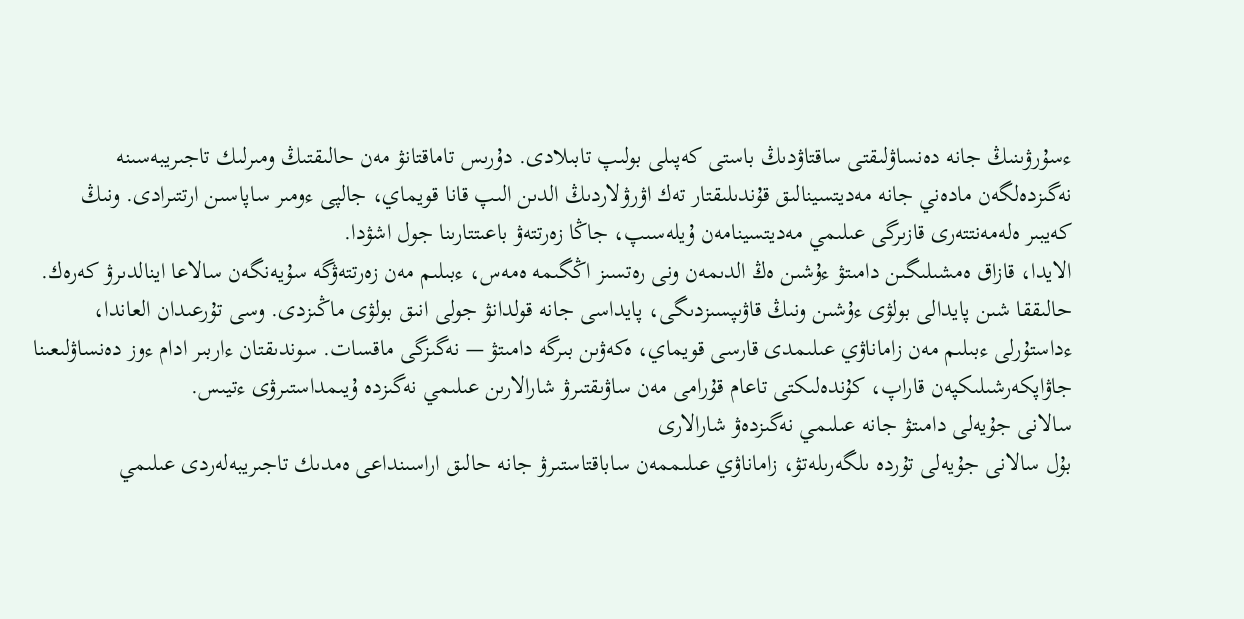ءسۇرۋىنىڭ جانە دەنساۋلىقتى ساقتاۋدىڭ باستى كەپىلى بولىپ تابىلادى. دۇرىس تاماقتانۋ مەن حالىقتىڭ ومىرلىك تاجىريبەسىنە نەگىزدەلگەن مادەني جانە مەديتسينالىق قۇندىلىقتار تەك اۋرۋلاردىڭ الدىن الىپ قانا قويماي، جالپى ءومىر ساپاسىن ارتتىرادى. ونىڭ كەيبىر ەلەمەنتتەرى قازىرگى عىلىمي مەديتسينامەن ۇيلەسىپ، جاڭا زەرتتەۋ باعىتتارىنا جول اشۋدا.
الايدا، قازاق ەمشىلىگىن دامىتۋ ءۇشىن ەڭ الدىمەن ونى رەتسىز اڭگىمە ەمەس، ءبىلىم مەن زەرتتەۋگە سۇيەنگەن سالاعا اينالدىرۋ كەرەك. حالىققا شىن پايدالى بولۋى ءۇشىن ونىڭ قاۋىپسىزدىگى، پايداسى جانە قولدانۋ جولى انىق بولۋى ماڭىزدى. وسى تۇرعىدان العاندا، ءداستۇرلى ءبىلىم مەن زاماناۋي عىلىمدى قارسى قويماي، ەكەۋىن بىرگە دامىتۋ — نەگىزگى ماقسات. سوندىقتان ءاربىر ادام ءوز دەنساۋلىعىنا جاۋاپكەرشىلىكپەن قاراپ، كۇندەلىكتى تاعام قۇرامى مەن ساۋىقتىرۋ شارالارىن عىلىمي نەگىزدە ۇيىمداستىرۋى ءتيىس.
سالانى جۇيەلى دامىتۋ جانە عىلىمي نەگىزدەۋ شارالارى
بۇل سالانى جۇيەلى تۇردە ىلگەرىلەتۋ، زاماناۋي عىلىممەن ساباقتاستىرۋ جانە حالىق اراسىنداعى ەمدىك تاجىريبەلەردى عىلىمي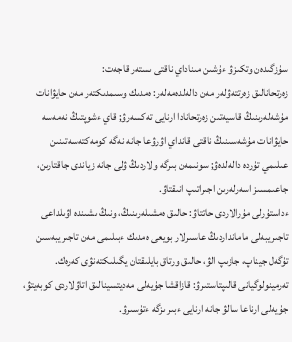سۇزگىدەن وتكىزۋ ءۇشىن مىناداي ناقتى ىستەر قاجەت:
زەرتحانالىق زەرتتەۋلەر مەن دالەلدەمەلەر: ەمدىك وسىمدىكتەر مەن حايۋانات مۇشەلەرىنىڭ قاسيەتىن زەرتحانادا ارنايى تەكسەرۋ; قاي ءشوپتىڭ نەمەسە حايۋانات مۇشەسىنىڭ ناقتى قانداي اۋرۋعا جانە نەگە كومەكتەسەتىنىن عىلىمي تۇردە دالەلدەۋ; سونىمەن بىرگە ولاردىڭ ۋلى جانە زياندى جاقتارىن، جاعىمسىز اسەرلەرىن اجىراتىپ انىقتاۋ.
ءداستۇرلى مۇرالاردى حاتتاۋ: حالىق ەمشىلەرىنىڭ، ونىڭ ىشىندە اۋىلداعى تاجىريبەلى مامانداردىڭ عاسىرلار بويعى ەمدىك ءبىلىمى مەن تاجىريبەسىن تۇگەل جيناپ، جازىپ الۋ، حالىق ورتاق بايلىقتان يگىلىكتەنۋى كەرەك.
تەرمينولوگيانى قالىپتاستىرۋ: قازاقشا جۇيەلى مەديتسينالىق اتاۋلاردى كوبەيتۋ، جۇيەلى ارناعا سالۋ جانە ارنايى ءبىر ىزگە ءتۇسىرۋ.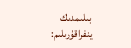بىلىمدىك ينفراقۇرىلىم: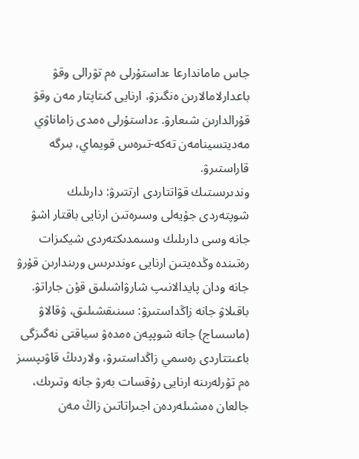جاس ماماندارعا ءداستۇرلى ەم تۋرالى وقۋ باعدارلامالارىن ەنگىزۋ، ارنايى كىتاپتار مەن وقۋ قۇرالدارىن شىعارۋ. ءداستۇرلى ەمدى زاماناۋي مەديتسينامەن تەكە-تىرەس قويماي، بىرگە قاراستىرۋ.
وندىرىستىك قۋاتتاردى ارتتىرۋ: دارىلىك شوپتەردى جۇيەلى وسىرەتىن ارنايى باقتار اشۋ جانە وسى دارىلىك وسىمدىكتەردى شيكىزات رەتىندە وڭدەيتىن ارنايى ءوندىرىس ورىندارىن قۇرۋ جانە ودان پايدالانىپ شارۋاشىلىق قۇن جاراتۋ.
باقىلاۋ جانە زاڭداستىرۋ: سىنىقشىلىق، ۋقالاۋ (ماسساج) جانە شوپپەن ەمدەۋ سياقتى نەگىزگى باعىتتاردى رەسمي زاڭداستىرۋ، ولاردىڭ قاۋىپسىز ەم تۇرلەرىنە ارنايى رۇقسات بەرۋ جانە وتىرىك، جالعان ەمشىلەردەن اجىراتاتىن زاڭ مەن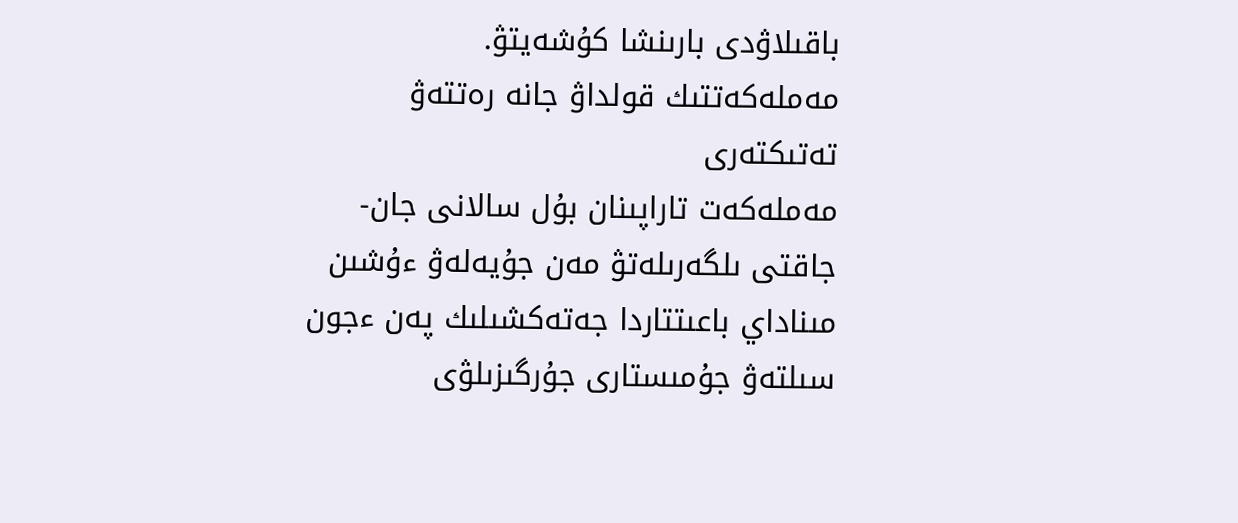باقىلاۋدى بارىنشا كۇشەيتۋ.
مەملەكەتتىك قولداۋ جانە رەتتەۋ تەتىكتەرى
مەملەكەت تاراپىنان بۇل سالانى جان-جاقتى ىلگەرىلەتۋ مەن جۇيەلەۋ ءۇشىن مىناداي باعىتتاردا جەتەكشىلىك پەن ءجون سىلتەۋ جۇمىستارى جۇرگىزىلۋى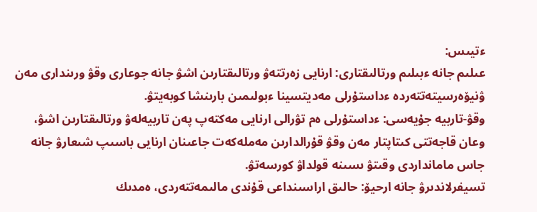ءتيىس:
عىلىم جانە ءبىلىم ورتالىقتارى: ارنايى زەرتتەۋ ورتالىقتارىن اشۋ جانە جوعارى وقۋ ورىندارى مەن ۋنيۆەرسيتەتتەردە ءداستۇرلى مەديتسينا ءبولىمىن بارىنشا كوبەيتۋ.
وقۋ-تاربيە جۇيەسى: ءداستۇرلى ەم تۋرالى ارنايى مەكتەپ پەن تاربيەلەۋ ورتالىقتارىن اشۋ، وعان قاجەتتى كىتاپتار مەن وقۋ قۇرالدارىن مەملەكەت جاعىنان ارنايى باسىپ شىعارۋ جانە جاس مامانداردى وقىتۋ ىسىنە قولداۋ كورسەتۋ.
تسيفرلاندىرۋ جانە ارحيۆ: حالىق اراسىنداعى قۇندى مالىمەتتەردى، ەمدىك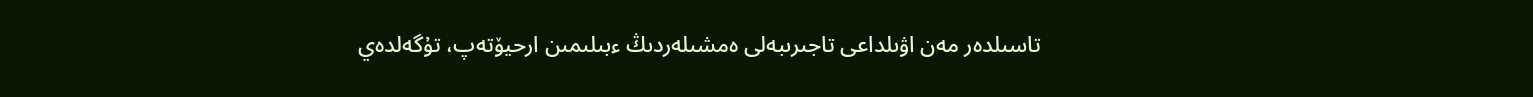تاسىلدەر مەن اۋىلداعى تاجىرىبەلى ەمشىلەردىڭ ءبىلىمىن ارحيۆتەپ، تۇگەلدەي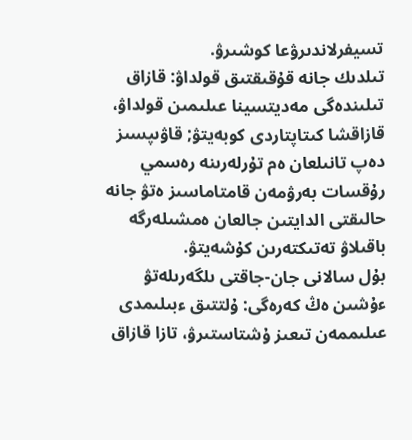تسيفرلاندىرۋعا كوشىرۋ.
تىلدىك جانە قۇقىقتىق قولداۋ: قازاق تىلىندەگى مەديتسينا عىلىمىن قولداۋ، قازاقشا كىتاپتاردى كوبەيتۋ; قاۋىپسىز دەپ تانىلعان ەم تۇرلەرىنە رەسمي رۇقسات بەرۋمەن قامتاماسىز ەتۋ جانە حالىقتى الدايتىن جالعان ەمشىلەرگە باقىلاۋ تەتىكتەرىن كۇشەيتۋ.
بۇل سالانى جان-جاقتى ىلگەرىلەتۋ ءۇشىن ەڭ كەرەگى: ۇلتتىق ءبىلىمدى عىلىممەن تىعىز ۇشتاستىرۋ، تازا قازاق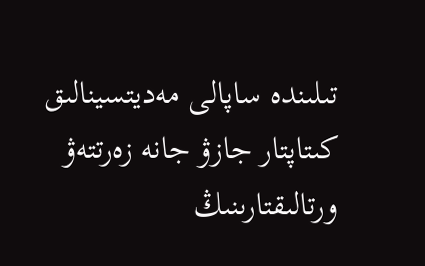تىلىندە ساپالى مەديتسينالىق كىتاپتار جازۋ جانە زەرتتەۋ ورتالىقتارىنىڭ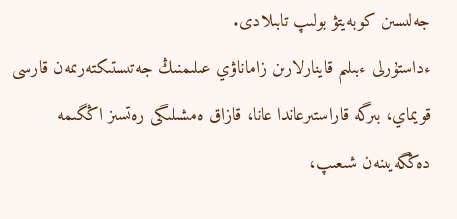جەلىسىن كوبەيتۋ بولىپ تابىلادى.
ءداستۇرلى ءبىلىم قاينارلارىن زاماناۋي عىلىمنىڭ جەتىستىكتەرىمەن قارسى قويماي، بىرگە قاراستىرعاندا عانا، قازاق ەمشىلىگى رەتسىز اڭگىمە دەڭگەيىنەن شىعىپ،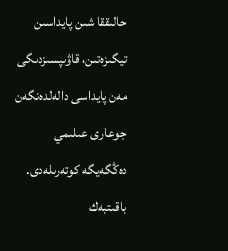حالىققا شىن پايداسىن تيگىزەتىن، قاۋىپسىزدىگى مەن پايداسى دالەلدەنگەن جوعارى عىلىمي دەڭگەيگە كوتەرىلەدى.
باقىتبەك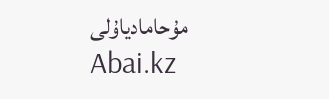مۇحامادياۇلى
Abai.kz